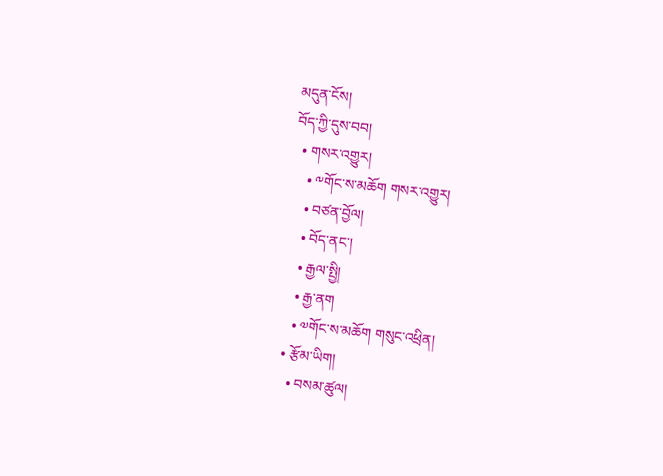མདུན་ངོས།
བོད་ཀྱི་དུས་བབ།
  • གསར་འགྱུར།
    • ༸གོང་ས་མཆོག གསར་འགྱུར།
    • བཙན་བྱོལ།
    • བོད་ནང་།
    • རྒྱལ་སྤྱི།
    • རྒྱ་ནག
    • ༧གོང་ས་མཆོག གསུང་འཕྲིན།
  • རྩོམ་ཡིག།
    • བསམ་ཚུལ།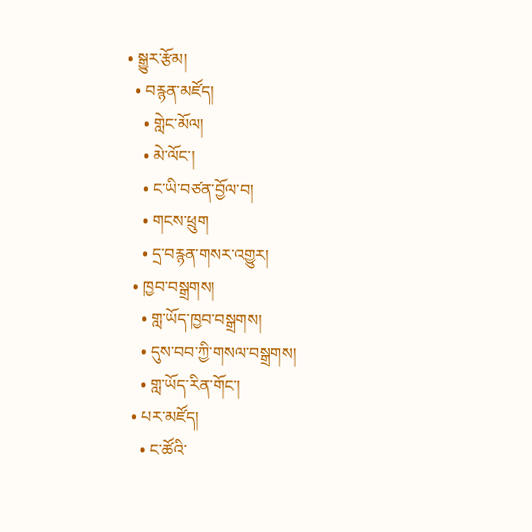• སྒྱུར་རྩོམ།
  • བརྙན་མཛོད།
    • གླེང་མོལ།
    • མེ་ལོང་།
    • ང་ཡི་བཙན་བྱོལ་བ།
    • གངས་ཕྲུག
    • དྲ་བརྙན་གསར་འགྱུར།
  • ཁྱབ་བསྒྲགས།
    • གླ་ཡོད་ཁྱབ་བསྒྲགས།
    • དུས་བབ་ཀྱི་གསལ་བསྒྲགས།
    • གླ་ཡོད་རིན་གོང་།
  • པར་མཛོད།
    • ང་ཚོའི་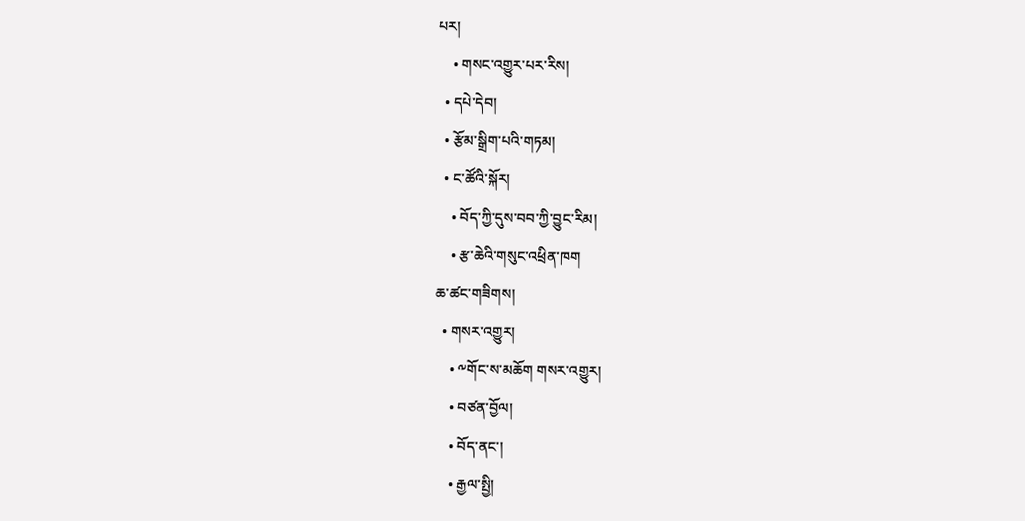པར།
    • གསང་འགྱུར་པར་རིས།
  • དཔེ་དེབ།
  • རྩོམ་སྒྲིག་པའི་གཏམ།
  • ང་ཚོའི་སྐོར།
    • བོད་ཀྱི་དུས་བབ་ཀྱི་བྱུང་རིམ།
    • རྩ་ཆེའི་གསུང་འཕྲིན་ཁག
ཆ་ཚང་གཟིགས།
  • གསར་འགྱུར།
    • ༸གོང་ས་མཆོག གསར་འགྱུར།
    • བཙན་བྱོལ།
    • བོད་ནང་།
    • རྒྱལ་སྤྱི།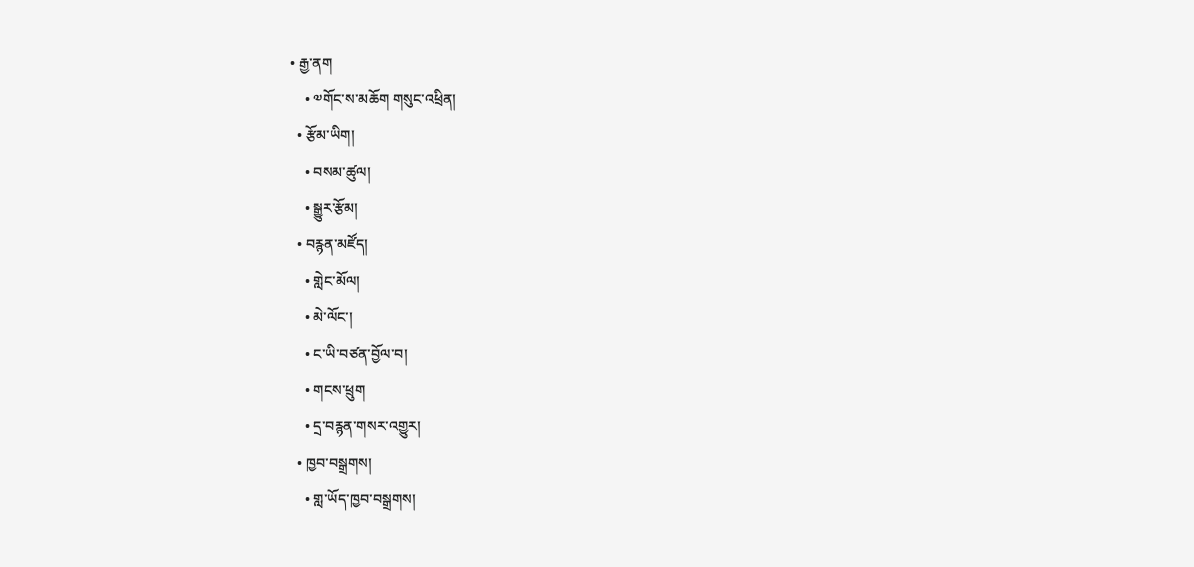• རྒྱ་ནག
    • ༧གོང་ས་མཆོག གསུང་འཕྲིན།
  • རྩོམ་ཡིག།
    • བསམ་ཚུལ།
    • སྒྱུར་རྩོམ།
  • བརྙན་མཛོད།
    • གླེང་མོལ།
    • མེ་ལོང་།
    • ང་ཡི་བཙན་བྱོལ་བ།
    • གངས་ཕྲུག
    • དྲ་བརྙན་གསར་འགྱུར།
  • ཁྱབ་བསྒྲགས།
    • གླ་ཡོད་ཁྱབ་བསྒྲགས།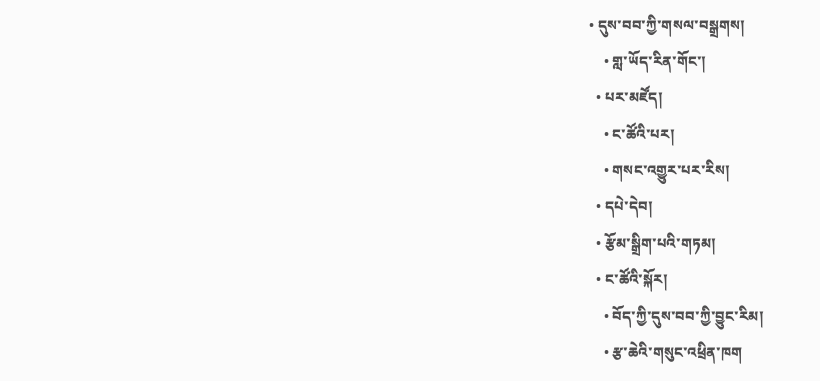• དུས་བབ་ཀྱི་གསལ་བསྒྲགས།
    • གླ་ཡོད་རིན་གོང་།
  • པར་མཛོད།
    • ང་ཚོའི་པར།
    • གསང་འགྱུར་པར་རིས།
  • དཔེ་དེབ།
  • རྩོམ་སྒྲིག་པའི་གཏམ།
  • ང་ཚོའི་སྐོར།
    • བོད་ཀྱི་དུས་བབ་ཀྱི་བྱུང་རིམ།
    • རྩ་ཆེའི་གསུང་འཕྲིན་ཁག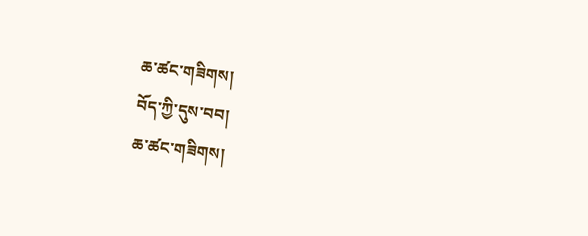ཆ་ཚང་གཟིགས།
བོད་ཀྱི་དུས་བབ།
ཆ་ཚང་གཟིགས།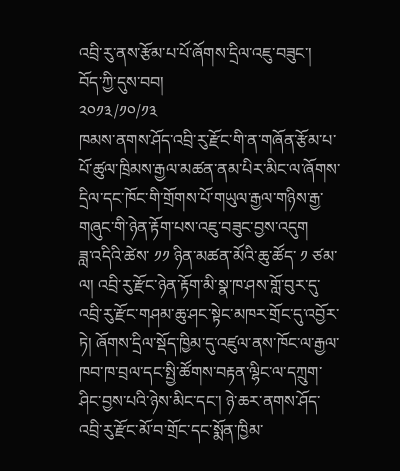འབྲི་རུ་ནས་རྩོམ་པ་པོ་ཞོགས་དྲིལ་འཇུ་བཟུང་།
བོད་ཀྱི་དུས་བབ།
༢༠༡༣/༡༠/༡༣
ཁམས་ནགས་ཤོད་འབྲི་རུ་རྫོང་གི་ན་གཞོན་རྩོམ་པ་པོ་ཚུལ་ཁྲིམས་རྒྱལ་མཚན་ནམ་པིར་མིང་ལ་ཞོགས་དྲིལ་དང་ཁོང་གི་གྲོགས་པོ་གཡུལ་རྒྱལ་གཉིས་རྒྱ་གཞུང་གི་ཉེན་རྟོག་པས་འཇུ་བཟུང་བྱས་འདུག
ཟླ་འདིའི་ཚེས་ ༡༡ ཉིན་མཚན་མོའི་ཆུ་ཚོད་ ༡ ཙམ་ལ། འབྲི་རུ་རྫོང་ཉེན་རྟོག་མི་སྣ་ཁ་ཤས་གློ་བུར་དུ་འབྲི་རུ་རྫོང་གཤམ་ཆུ་ཤང་སྟེང་མཁར་གྲོང་དུ་འབྱོར་ཏེ། ཞོགས་དྲིལ་སྡོད་ཁྱིམ་དུ་འཛུལ་ནས་ཁོང་ལ་རྒྱལ་ཁབ་ཁ་བྲལ་དང་སྤྱི་ཚོགས་བརྟན་ལྷིང་ལ་དཀྲུག་ཤིང་བྱས་པའི་ཉེས་མིང་དང་། ཉེ་ཆར་ནགས་ཤོད་འབྲི་རུ་རྫོང་མོ་བ་གྲོང་དང་སྨོན་ཁྱིམ་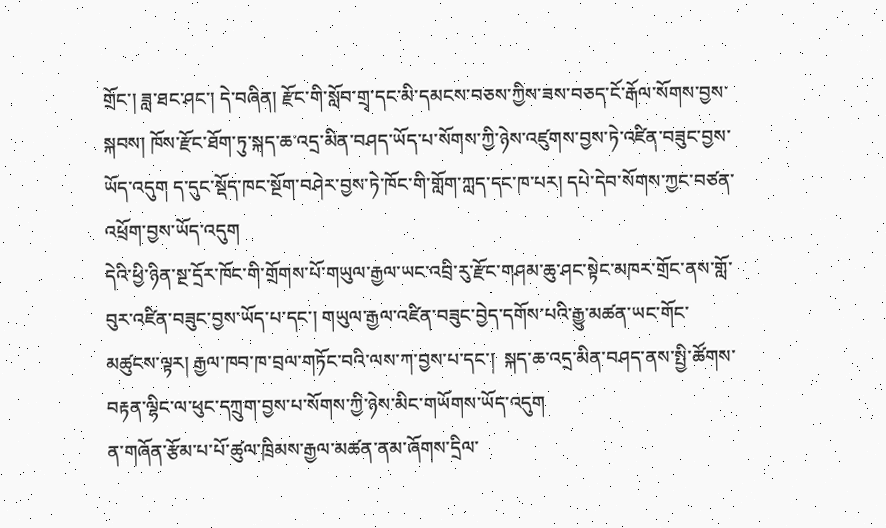གྲོང་། ཟླ་ཐང་ཤང་། དེ་བཞིན། རྫོང་གི་སློབ་གྲྭ་དང་མི་དམངས་བཅས་ཀྱིས་ཟས་བཅད་ངོ་རྒོལ་སོགས་བྱས་སྐབས། ཁོས་རྫོང་ཐོག་ཏུ་སྐད་ཆ་འདྲ་མིན་བཤད་ཡོད་པ་སོགས་ཀྱི་ཉེས་འཛུགས་བྱས་ཏེ་འཛིན་བཟུང་བྱས་ཡོད་འདུག ད་དུང་སྡོད་ཁང་སྔོག་བཤེར་བྱས་ཏེ་ཁོང་གི་གློག་ཀླད་དང་ཁ་པར། དཔེ་དེབ་སོགས་ཀྱང་བཙན་འཕྲོག་བྱས་ཡོད་འདུག
དེའི་ཕྱི་ཉིན་སྔ་དྲོར་ཁོང་གི་གྲོགས་པོ་གཡུལ་རྒྱལ་ཡང་འབྲི་རུ་རྫོང་གཤམ་ཆུ་ཤང་སྟེང་མཁར་གྲོང་ནས་གློ་བུར་འཛིན་བཟུང་བྱས་ཡོད་པ་དང་། གཡུལ་རྒྱལ་འཛིན་བཟུང་བྱེད་དགོས་པའི་རྒྱུ་མཚན་ཡང་གོང་མཚུངས་ལྟར། རྒྱལ་ཁབ་ཁ་བྲལ་གཏོང་བའི་ལས་ཀ་བྱས་པ་དང་།  སྐད་ཆ་འདྲ་མིན་བཤད་ནས་སྤྱི་ཚོགས་བརྟན་ལྷིང་ལ་ཕུང་དཀྲུག་བྱས་པ་སོགས་ཀྱི་ཉེས་མིང་གཡོགས་ཡོད་འདུག
ན་གཞོན་རྩོམ་པ་པོ་ཚུལ་ཁྲིམས་རྒྱལ་མཚན་ནམ་ཞོགས་དྲིལ་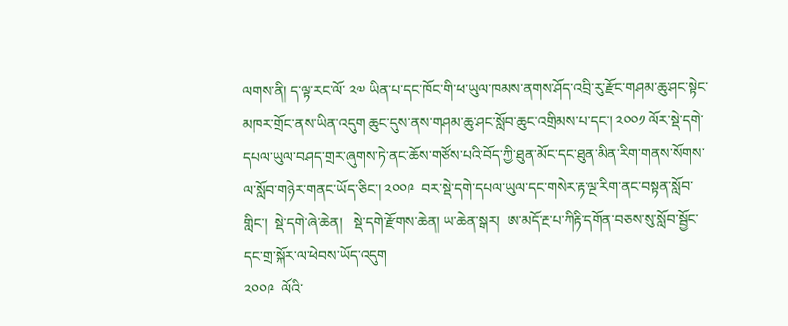ལགས་ནི། ད་ལྟ་རང་ལོ་ ༢༧ ཡིན་པ་དང་ཁོང་གི་ཕ་ཡུལ་ཁམས་ནགས་ཤོད་འབྲི་རུ་རྫོང་གཤམ་ཆུ་ཤང་སྟེང་མཁར་གྲོང་ནས་ཡིན་འདུག ཆུང་དུས་ནས་གཤམ་ཆུ་ཤང་སློབ་ཆུང་འགྲིམས་པ་དང་། ༢༠༠༡ ལོར་སྡེ་དགེ་དཔལ་ཡུལ་བཤད་གྲར་ཞུགས་ཏེ་ནང་ཆོས་གཙོས་པའི་བོད་ཀྱི་ཐུན་མོང་དང་ཐུན་མིན་རིག་གནས་སོགས་ལ་སློབ་གཉེར་གནང་ཡོད་ཅིང་། ༢༠༠༩  བར་སྡེ་དགེ་དཔལ་ཡུལ་དང་གསེར་རྟ་ལྔ་རིག་ནང་བསྟན་སློབ་གླིང་།  སྡེ་དགེ་ཞེ་ཆེན།   སྡེ་དགེ་རྫོགས་ཆེན། ཡ་ཆེན་སྒར།  ཨ་མདོ་རྔ་པ་ཀིརྟི་དགོན་བཅས་སུ་སློབ་སྦྱོང་དང་གྲ་སྐོར་ལ་ཕེབས་ཡོད་འདུག
༢༠༠༩  ལོའི་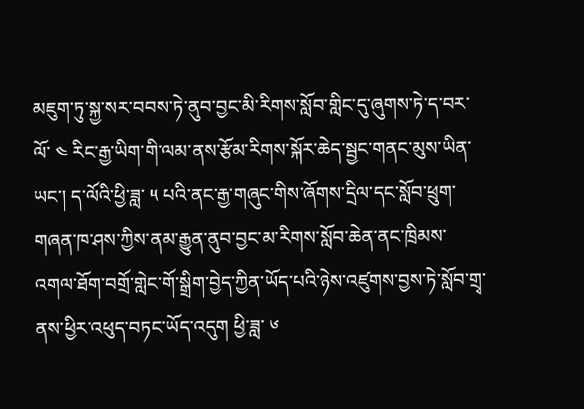མཇུག་ཏུ་སྐྱ་སར་བབས་ཏེ་ནུབ་བྱང་མི་རིགས་སློབ་གླིང་དུ་ཞུགས་ཏེ་ད་བར་ལོ་ ༤ རིང་རྒྱ་ཡིག་གི་ལམ་ནས་རྩོམ་རིགས་སྐོར་ཆེད་སྦྱང་གནང་མུས་ཡིན་ཡང་། ད་ལོའི་ཕྱི་ཟླ་ ༥ པའི་ནང་རྒྱ་གཞུང་གིས་ཞོགས་དྲིལ་དང་སློབ་ཕྲུག་གཞན་ཁ་ཤས་ཀྱིས་ནམ་རྒྱུན་ནུབ་བྱང་མ་རིགས་སློབ་ཆེན་ནང་ཁྲིམས་འགལ་ཐོག་བགྲོ་གླེང་གོ་སྒྲིག་བྱེད་ཀྱིན་ཡོད་པའི་ཉེས་འཛུགས་བྱས་ཏེ་སློབ་གྲྭ་ནས་ཕྱིར་འཕུད་བཏང་ཡོད་འདུག ཕྱི་ཟླ་ ༦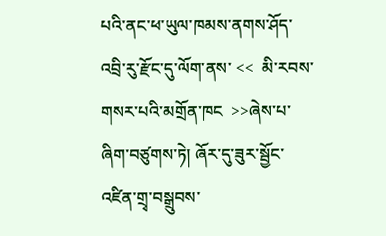པའི་ནང་ཕ་ཡུལ་ཁམས་ནགས་ཤོད་འབྲི་རུ་རྫོང་དུ་ལོག་ནས་ <<  མི་རབས་གསར་པའི་མགྲོན་ཁང  >>ཞེས་པ་ཞིག་བཙུགས་ཏེ། ཞོར་དུ་ཟུར་སྦྱོང་འཛིན་གྲྭ་བསྒྲུབས་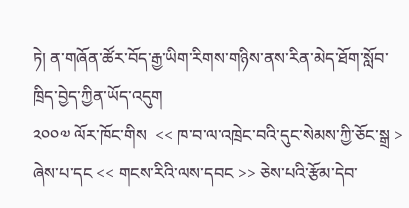ཏེ། ན་གཞོན་ཚོར་བོད་རྒྱ་ཡིག་རིགས་གཉིས་ནས་རིན་མེད་ཐོག་སློབ་ཁྲིད་བྱེད་ཀྱིན་ཡོད་འདུག
༢༠༠༧ ལོར་ཁོང་གིས  << ཁ་བ་ལ་འཁྲེང་བའི་དུང་སེམས་ཀྱི་ཅོང་སྒྲ > ཞེས་པ་དང << གངས་རིའི་ལས་དབང >> ཅེས་པའི་རྩོམ་དེབ་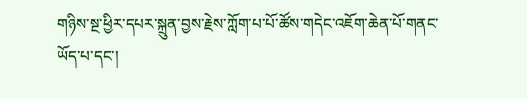གཉིས་སྔ་ཕྱིར་དཔར་སྐྲུན་བྱས་རྗེས་ཀློག་པ་པོ་ཚོས་གདེང་འཇོག་ཆེན་པོ་གནང་ཡོད་པ་དང་།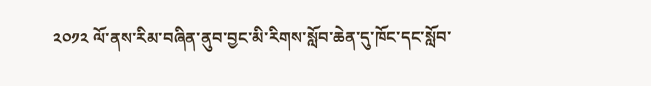༢༠༡༢ ལོ་ནས་རིམ་བཞིན་ནུབ་བྱང་མི་རིགས་སློབ་ཆེན་དུ་ཁོང་དང་སློབ་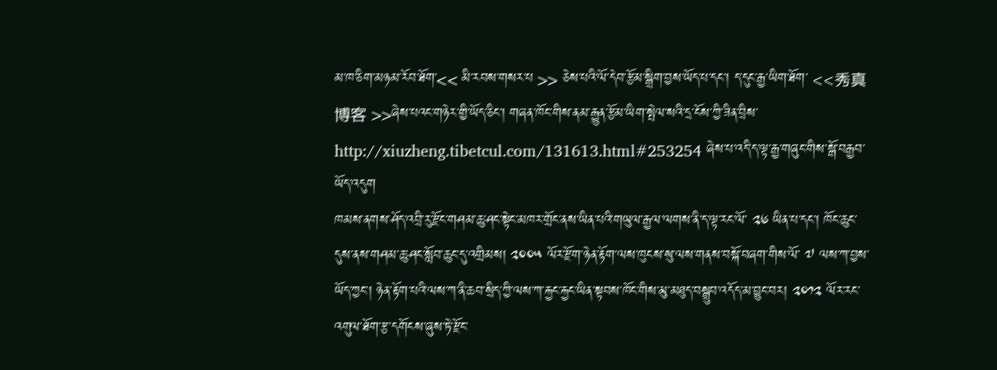མ་ཁ་ཅིག་མཉམ་རོབ་ཐོག་<< མི་རབས་གསར་པ >> ཅེས་པའི་ལོ་དེབ་རྩོམ་སྒྲིག་བྱས་ཡོད་པ་དང་། ད་དུང་རྒྱ་ཡིག་ཐོག་ <<秀真博客 >>ཞེས་པའང་གཉེར་གྱི་ཡོད་ཅིང་། གཞན་ཁོང་གིས་ནམ་རྒྱུན་རྩོམ་ཡིག་སྤེལ་སའི་དྲ་ངོས་ཀྱི་ཟིན་བྲིས་http://xiuzheng.tibetcul.com/131613.html#253254 ཞེས་པ་འདི་ད་ལྟ་རྒྱ་གཞུང་གིས་སྒོ་བརྒྱབ་ཡོད་འདུག
ཁམས་ནགས་ཤོད་འབྲི་རུ་རྫོང་གཤམ་ཆུ་ཤང་སྟེང་མཁར་གྲོང་ནས་ཡིན་པའི་གཡུལ་རྒྱལ་ལགས་ནི་ད་ལྟ་རང་ལོ་ ༢༦ ཡིན་པ་དང་། ཁོང་ཆུང་དུས་ནས་གཤམ་ཆུ་ཤང་སློབ་ཆུང་དུ་འགྲིམས། ༢༠༠༥ ལོར་རྫོག་ཉེན་རྟོག་ལས་ཁུངས་སུ་ལས་གནས་བསྐོ་བཞག་གིས་ལོ་ ༧ ལས་ཀ་བྱས་ཡོད་ཀྱང་། ཉེན་རྟོག་པའི་ལས་ཀ་ནི་ཆབ་སྲིད་ཀྱི་ལས་ཀ་རྐྱང་རྐྱང་ཡིན་སྟབས་ཁོང་གིས་མུ་མཐུད་བསྒྲུབ་འདོད་མ་བྱུང་བར། ༢༠༡༢ ལོར་རང་འགུལ་ཐོག་རྩ་དགོངས་ཞུས་ཏེ་རྫོང་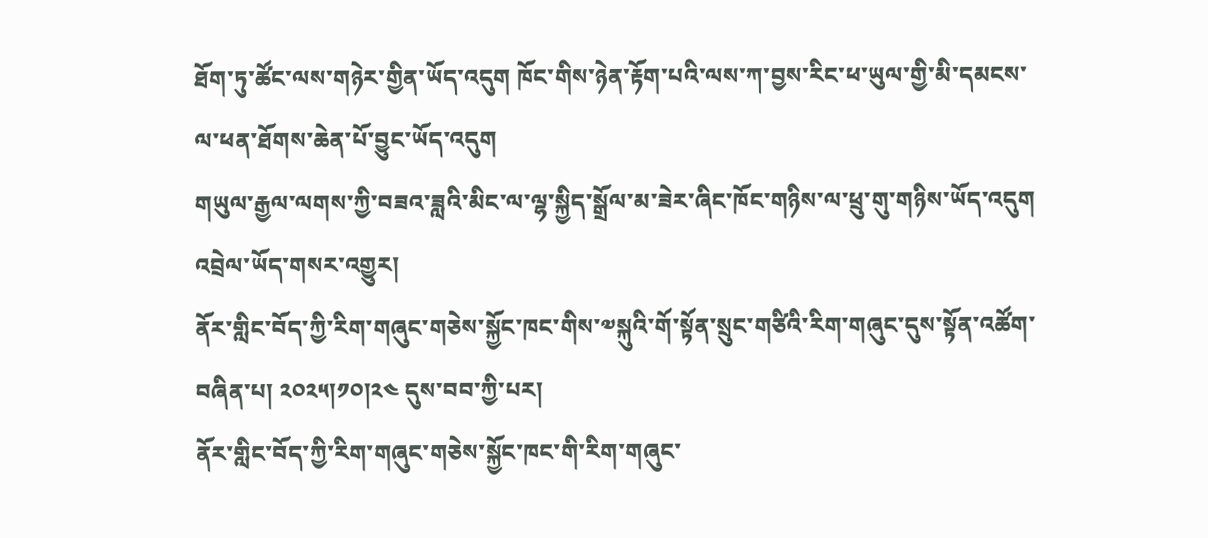ཐོག་ཏུ་ཚོང་ལས་གཉེར་གྱིན་ཡོད་འདུག ཁོང་གིས་ཉེན་རྟོག་པའི་ལས་ཀ་བྱས་རིང་ཕ་ཡུལ་གྱི་མི་དམངས་ལ་ཕན་ཐོགས་ཆེན་པོ་བྱུང་ཡོད་འདུག
གཡུལ་རྒྱལ་ལགས་ཀྱི་བཟའ་ཟླའི་མིང་ལ་ལྷ་སྐྱིད་སྒྲོལ་མ་ཟེར་ཞིང་ཁོང་གཉིས་ལ་ཕྲུ་གུ་གཉིས་ཡོད་འདུག
འབྲེལ་ཡོད་གསར་འགྱུར།
ནོར་གླིང་བོད་ཀྱི་རིག་གཞུང་གཅེས་སྐྱོང་ཁང་གིས་༧སྐུའི་གོ་སྟོན་སྲུང་གཙིའི་རིག་གཞུང་དུས་སྟོན་འཚོག་བཞིན་པ། ༢༠༢༥།༡༠།༢༤ དུས་བབ་ཀྱི་པར།
ནོར་གླིང་བོད་ཀྱི་རིག་གཞུང་གཅེས་སྐྱོང་ཁང་གི་རིག་གཞུང་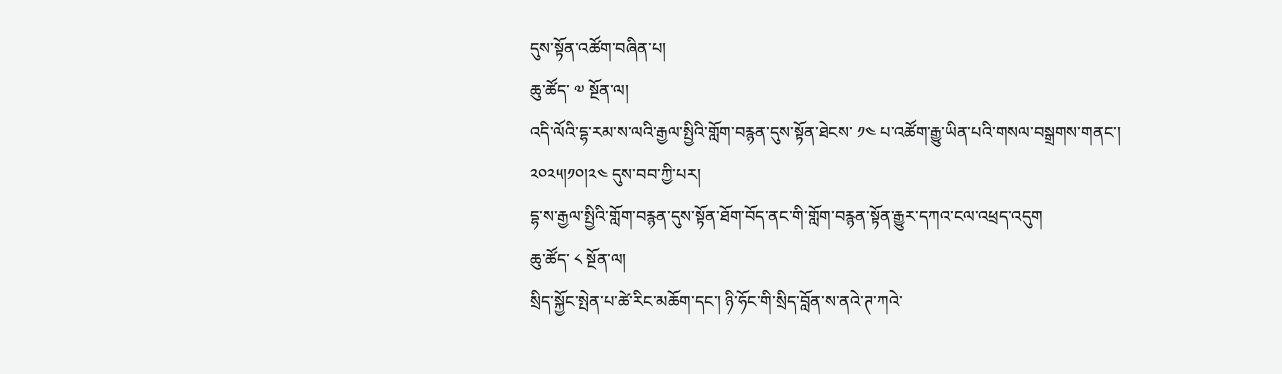དུས་སྟོན་འཚོག་བཞིན་པ།
ཆུ་ཚོད་ ༧ སྔོན་ལ།
འདི་ལོའི་དྷ་རམ་ས་ལའི་རྒྱལ་སྤྱིའི་གློག་བརྙན་དུས་སྟོན་ཐེངས་ ༡༤ པ་འཚོག་རྒྱུ་ཡིན་པའི་གསལ་བསྒྲགས་གནང་། ༢༠༢༥།༡༠།༢༤ དུས་བབ་ཀྱི་པར།
དྷ་ས་རྒྱལ་སྤྱིའི་གློག་བརྙན་དུས་སྟོན་ཐོག་བོད་ནང་གི་གློག་བརྙན་སྟོན་རྒྱུར་དཀའ་ངལ་འཕྲད་འདུག
ཆུ་ཚོད་ ༨ སྔོན་ལ།
སྲིད་སྐྱོང་སྤེན་པ་ཚེ་རིང་མཆོག་དང་། ཉི་ཧོང་གི་སྲིད་བློན་ས་ནའེ་ཊ་ཀའེ་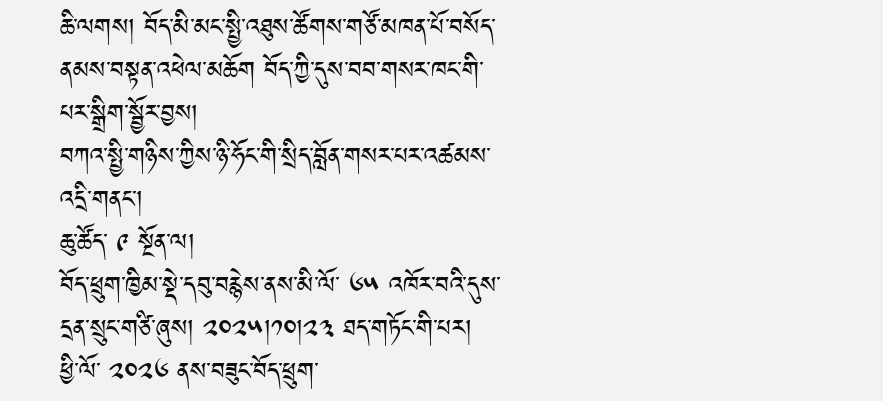ཆི་ལགས། བོད་མི་མང་སྤྱི་འཐུས་ཚོགས་གཙོ་མཁན་པོ་བསོད་ནམས་བསྟན་འཕེལ་མཆོག བོད་ཀྱི་དུས་བབ་གསར་ཁང་གི་པར་སྒྲིག་སྦྱོར་བྱས།
བཀའ་སྤྱི་གཉིས་ཀྱིས་ཉི་ཧོང་གི་སྲིད་བློན་གསར་པར་འཚམས་འདྲི་གནང་།
ཆུ་ཚོད་ ༩ སྔོན་ལ།
བོད་ཕྲུག་ཁྱིམ་སྡེ་དབུ་བརྙེས་ནས་མི་ལོ་ ༦༥ འཁོར་བའི་དུས་དྲན་སྲུང་གཙི་ཞུས། ༢༠༢༥།༡༠།༢༣ ཐད་གཏོང་གི་པར།
ཕྱི་ལོ་ ༢༠༢༦ ནས་བཟུང་བོད་ཕྲུག་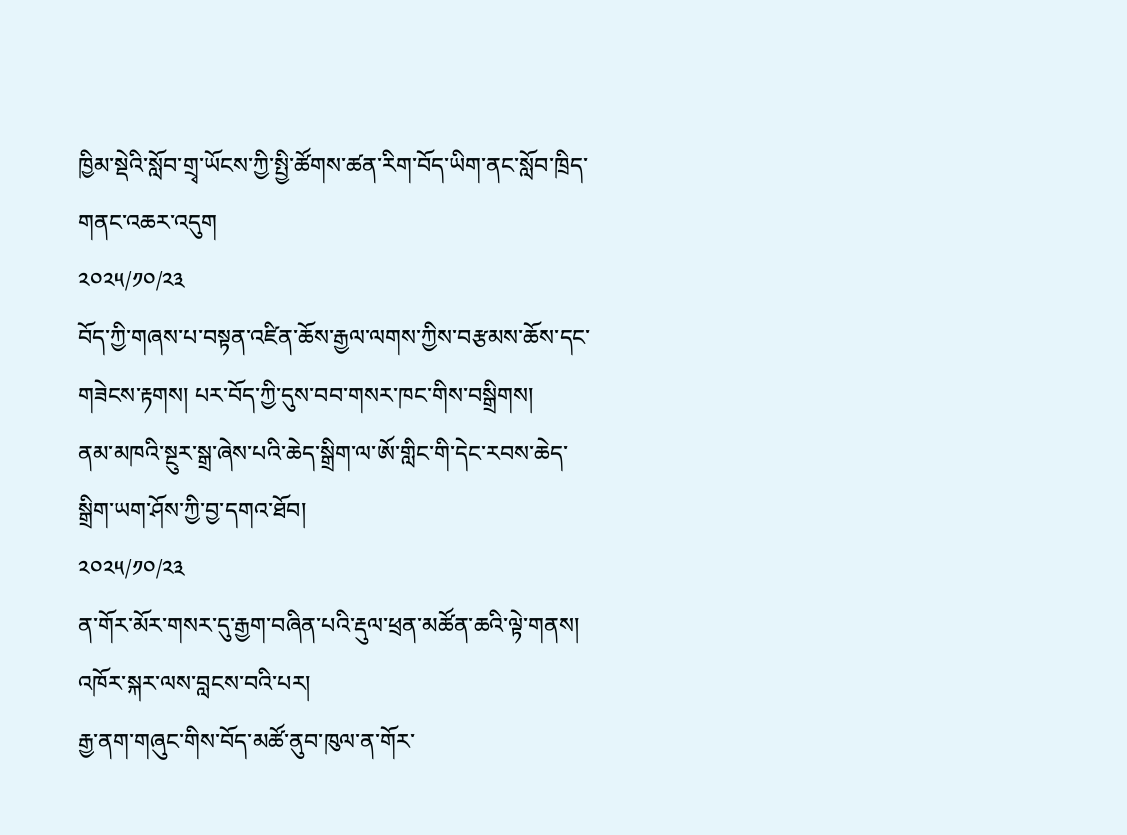ཁྱིམ་སྡེའི་སློབ་གྲྭ་ཡོངས་ཀྱི་སྤྱི་ཚོགས་ཚན་རིག་བོད་ཡིག་ནང་སློབ་ཁྲིད་གནང་འཆར་འདུག
༢༠༢༥/༡༠/༢༣
བོད་ཀྱི་གཞས་པ་བསྟན་འཛིན་ཆོས་རྒྱལ་ལགས་ཀྱིས་བརྩམས་ཆོས་དང་གཟེངས་རྟགས། པར་བོད་ཀྱི་དུས་བབ་གསར་ཁང་གིས་བསྒྲིགས།
ནམ་མཁའི་སྔུར་སྒྲ་ཞེས་པའི་ཆེད་སྒྲིག་ལ་ཨོ་གླིང་གི་དེང་རབས་ཆེད་སྒྲིག་ཡག་ཤོས་ཀྱི་བྱ་དགའ་ཐོབ།
༢༠༢༥/༡༠/༢༣
ན་གོར་མོར་གསར་དུ་རྒྱག་བཞིན་པའི་རྡུལ་ཕྲན་མཚོན་ཆའི་ལྟེ་གནས། འཁོར་སྐར་ལས་བླངས་བའི་པར།
རྒྱ་ནག་གཞུང་གིས་བོད་མཚོ་ནུབ་ཁུལ་ན་གོར་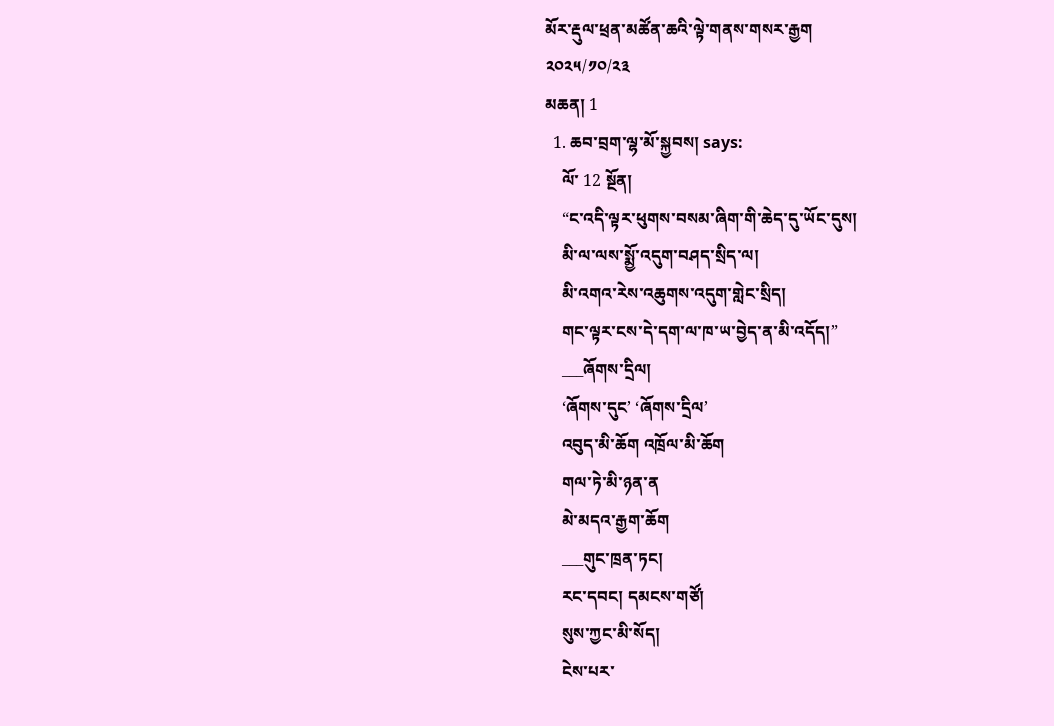མོར་རྡུལ་ཕྲན་མཚོན་ཆའི་ལྟེ་གནས་གསར་རྒྱག
༢༠༢༥/༡༠/༢༣
མཆན། 1
  1. ཆབ་བྲག་ལྷ་མོ་སྐྱབས། says:
    ལོ་ 12 སྔོན།
    “ང་འདི་ལྟར་ཕུགས་བསམ་ཞིག་གི་ཆེད་དུ་ཡོང་དུས།
    མི་ལ་ལས་སྨྱོ་འདུག་བཤད་སྲིད་ལ།
    མི་འགའ་རེས་འཆུགས་འདུག་གླེང་སྲིད།
    གང་ལྟར་ངས་དེ་དག་ལ་ཁ་ཡ་བྱེད་ན་མི་འདོད།”
    ___ཞོགས་དྲིལ།
    ‘ཞོགས་དུང’ ‘ཞོགས་དྲིལ’
    འབུད་མི་ཆོག འཁྲོལ་མི་ཆོག
    གལ་ཏེ་མི་ཉན་ན
    མེ་མདའ་རྒྱག་ཆོག
    ___གུང་ཁྲན་ཏང།
    རང་དབང། དམངས་གཙོ།
    སུས་ཀྱང་མི་སོད།
    ངེས་པར་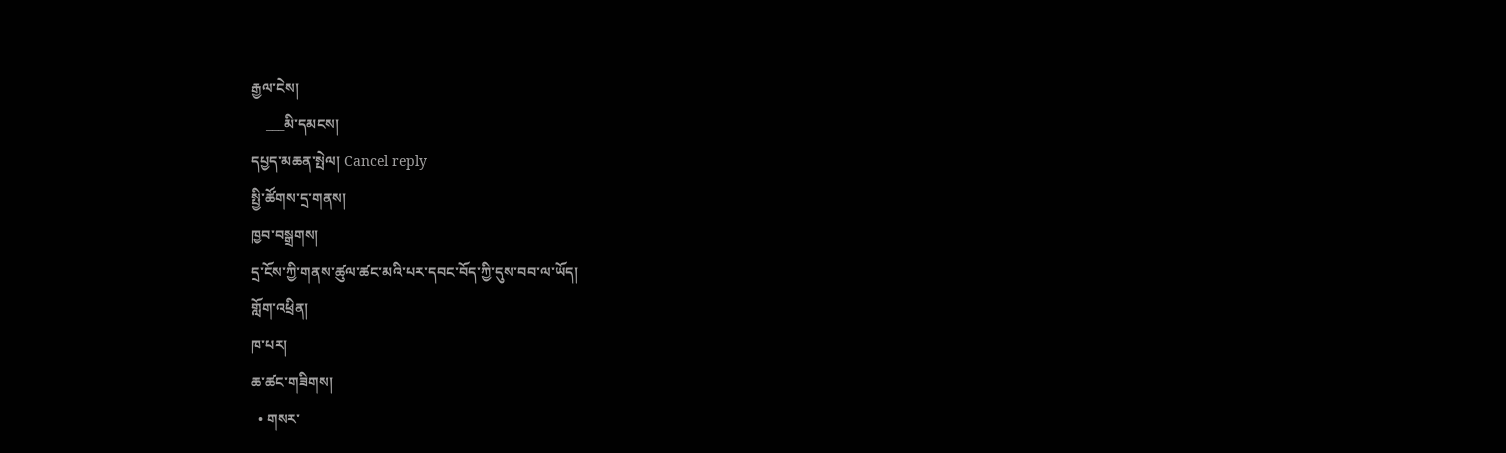རྒྱལ་ངེས།
    ___མི་དམངས།
དཔྱད་མཆན་སྤེལ། Cancel reply
སྤྱི་ཚོགས་དྲ་གནས།
ཁྱབ་བསྒྲགས།
དྲ་ངོས་ཀྱི་གནས་ཚུལ་ཚང་མའི་པར་དབང་བོད་ཀྱི་དུས་བབ་ལ་ཡོད།
གློག་འཕྲིན།
ཁ་པར།
ཆ་ཚང་གཟིགས།
  • གསར་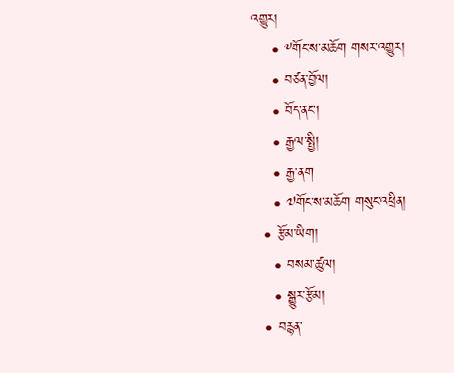འགྱུར།
    • ༸གོང་ས་མཆོག གསར་འགྱུར།
    • བཙན་བྱོལ།
    • བོད་ནང་།
    • རྒྱལ་སྤྱི།
    • རྒྱ་ནག
    • ༧གོང་ས་མཆོག གསུང་འཕྲིན།
  • རྩོམ་ཡིག།
    • བསམ་ཚུལ།
    • སྒྱུར་རྩོམ།
  • བརྙན་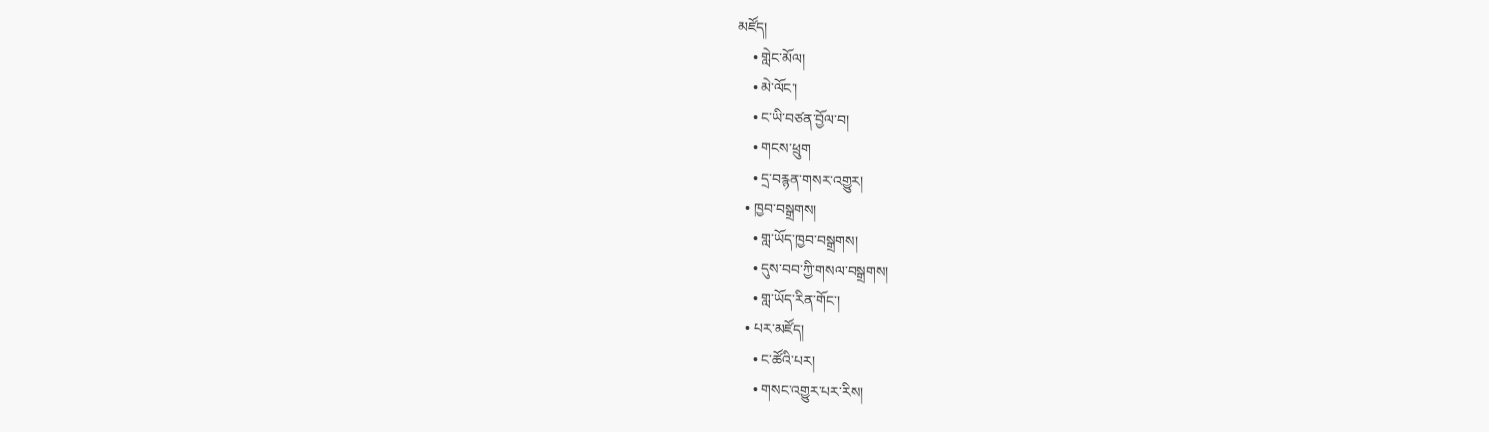མཛོད།
    • གླེང་མོལ།
    • མེ་ལོང་།
    • ང་ཡི་བཙན་བྱོལ་བ།
    • གངས་ཕྲུག
    • དྲ་བརྙན་གསར་འགྱུར།
  • ཁྱབ་བསྒྲགས།
    • གླ་ཡོད་ཁྱབ་བསྒྲགས།
    • དུས་བབ་ཀྱི་གསལ་བསྒྲགས།
    • གླ་ཡོད་རིན་གོང་།
  • པར་མཛོད།
    • ང་ཚོའི་པར།
    • གསང་འགྱུར་པར་རིས།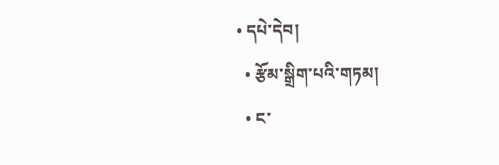• དཔེ་དེབ།
  • རྩོམ་སྒྲིག་པའི་གཏམ།
  • ང་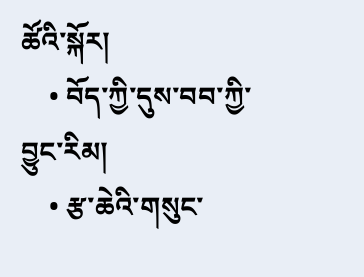ཚོའི་སྐོར།
    • བོད་ཀྱི་དུས་བབ་ཀྱི་བྱུང་རིམ།
    • རྩ་ཆེའི་གསུང་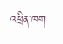འཕྲིན་ཁག